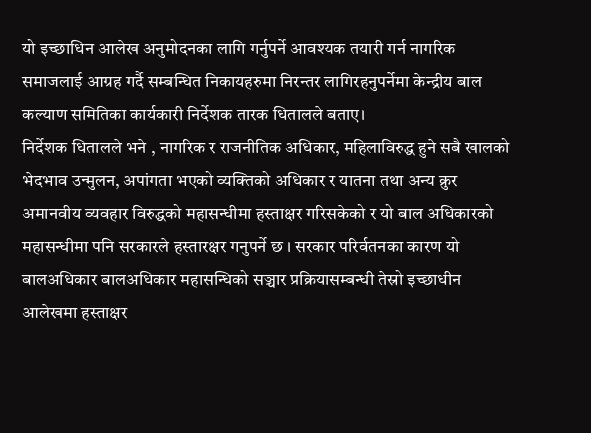यो इच्छाधिन आलेख अनुमोदनका लागि गर्नुपर्ने आवश्यक तयारी गर्न नागरिक समाजलाई आग्रह गर्दै सम्बन्धित निकायहरुमा निरन्तर लागिरहनुपर्नेमा केन्द्रीय बाल कल्याण समितिका कार्यकारी निर्देशक तारक धितालले बताए।
निर्देशक धितालले भने , नागरिक र राजनीतिक अधिकार, महिलाविरुद्ध हुने सबै खालको भेदभाव उन्मुलन, अपांगता भएको व्यक्तिको अधिकार र यातना तथा अन्य क्रुर अमानवीय व्यवहार विरुद्धको महासन्धीमा हस्ताक्षर गरिसकेको र यो बाल अधिकारको महासन्धीमा पनि सरकारले हस्तारक्षर गनुपर्ने छ । सरकार परिर्वतनका कारण यो बालअधिकार बालअधिकार महासन्धिको सञ्चार प्रक्रियासम्बन्धी तेस्रो इच्छाधीन आलेखमा हस्ताक्षर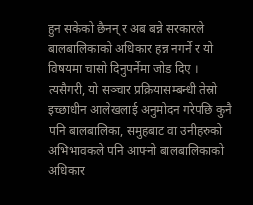हुन सकेको छैनन् र अब बन्ने सरकारले बालबालिकाको अधिकार हन्न नगर्ने र यो विषयमा चासो दिनुपर्नेमा जोड दिए ।
त्यसैगरी, यो सञ्चार प्रक्रियासम्बन्धी तेस्रो इच्छाधीन आलेखलाई अनुमोदन गरेपछि कुनै पनि बालबालिका, समुहबाट वा उनीहरुको अभिभावकले पनि आफ्नो बालबालिकाको अधिकार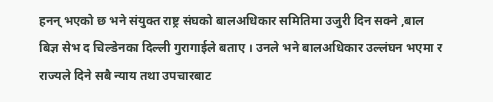हनन् भएको छ भने संयुक्त राष्ट्र संघको बालअधिकार समितिमा उजुरी दिन सक्ने ,बाल बिज्ञ सेभ द चिल्डेनका दिल्ली गुरागाईले बताए । उनले भने बालअधिकार उल्लंघन भएमा र राज्यले दिने सबै न्याय तथा उपचारबाट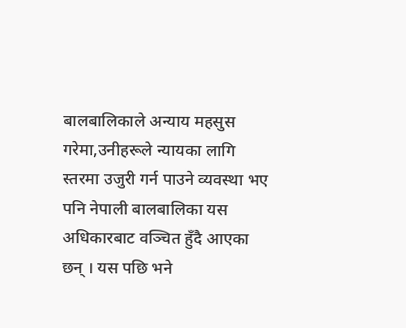बालबालिकाले अन्याय महसुस गरेमा,उनीहरूले न्यायका लागि स्तरमा उजुरी गर्न पाउने व्यवस्था भए पनि नेपाली बालबालिका यस अधिकारबाट वञ्चित हुँदै आएका छन् । यस पछि भने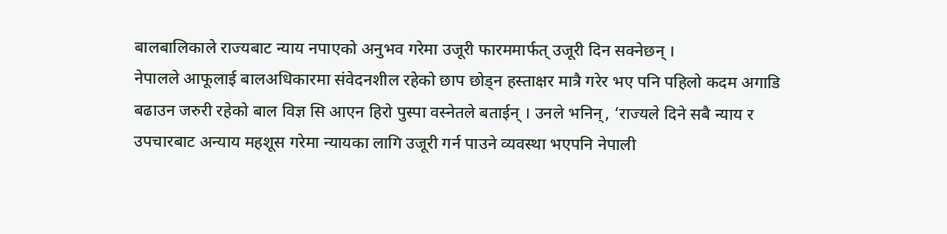बालबालिकाले राज्यबाट न्याय नपाएको अनुभव गरेमा उजूरी फारममार्फत् उजूरी दिन सक्नेछन् ।
नेपालले आफूलाई बालअधिकारमा संवेदनशील रहेको छाप छोड्न हस्ताक्षर मात्रै गरेर भए पनि पहिलो कदम अगाडि बढाउन जरुरी रहेको बाल विज्ञ सि आएन हिरो पुस्पा वस्नेतले बताईन् । उनले भनिन्, ‘राज्यले दिने सबै न्याय र उपचारबाट अन्याय महशूस गरेमा न्यायका लागि उजूरी गर्न पाउने व्यवस्था भएपनि नेपाली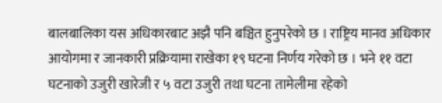बालबालिका यस अधिकारबाट अझै पनि बञ्चित हुनुपरेको छ । राष्ट्रिय मानव अधिकार आयोगमा र जानकारी प्रक्रियामा राखेका १९ घटना निर्णय गरेको छ । भने ११ वटा घटनाको उजुरी खारेजी र ५ वटा उजुरी तथा घटना तामेलीमा रहेको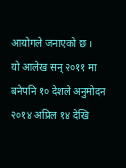आयोगले जनाएको छ ।
यो आलेख सन् २०११ मा बनेपनि १० देशले अनुमोदन २०१४ अप्रिल १४ देखि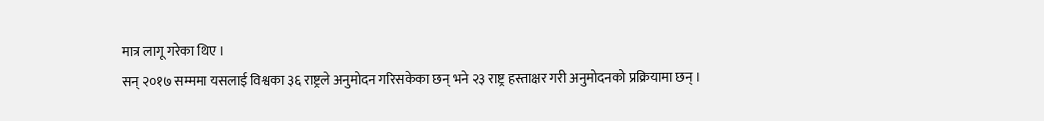मात्र लागू गरेका थिए ।
सन् २०१७ सम्ममा यसलाई विश्वका ३६ राष्ट्रले अनुमोदन गरिसकेका छन् भने २३ राष्ट्र हस्ताक्षर गरी अनुमोदनको प्रक्रियामा छन् ।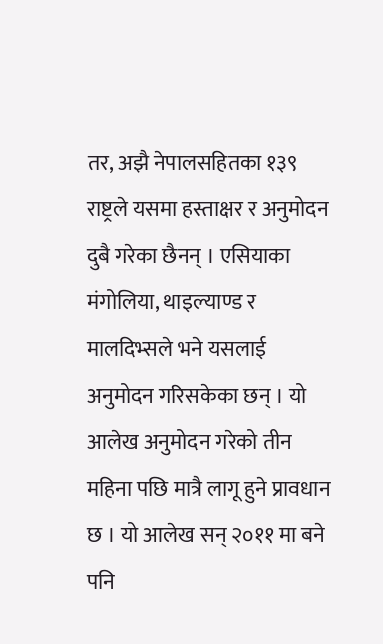तर, अझै नेपालसहितका १३९ राष्ट्रले यसमा हस्ताक्षर र अनुमोदन दुबै गरेका छैनन् । एसियाका मंगोलिया, थाइल्याण्ड र मालदिभ्सले भने यसलाई अनुमोदन गरिसकेका छन् । यो आलेख अनुमोदन गरेको तीन महिना पछि मात्रै लागू हुने प्रावधान छ । यो आलेख सन् २०११ मा बने पनि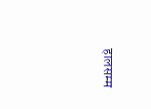हालसम्म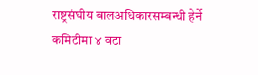राष्ट्रसंघीय बालअधिकारसम्बन्धी हेर्ने कमिटीमा ४ वटा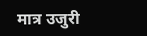मात्र उजुरी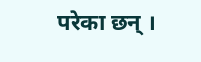परेका छन् ।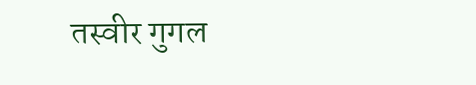तस्वीर गुगल